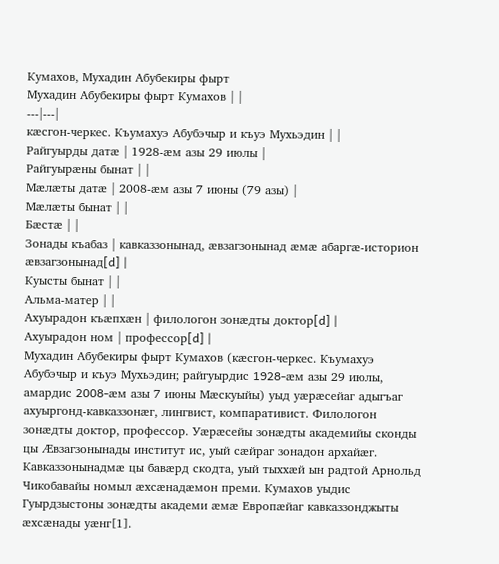Кумахов, Мухадин Абубекиры фырт
Мухадин Абубекиры фырт Кумахов | |
---|---|
кæсгон-черкес. Къумахуэ Абубэчыр и къуэ Мухьэдин | |
Райгуырды датæ | 1928-æм азы 29 июлы |
Райгуырæны бынат | |
Мæлæты датæ | 2008-æм азы 7 июны (79 азы) |
Мæлæты бынат | |
Бæстæ | |
Зонады къабаз | кавказзонынад, æвзагзонынад æмæ абаргæ-историон æвзагзонынад[d] |
Куысты бынат | |
Альма-матер | |
Ахуырадон къæпхæн | филологон зонæдты доктор[d] |
Ахуырадон ном | профессор[d] |
Мухадин Абубекиры фырт Кумахов (кæсгон-черкес. Къумахуэ Абубэчыр и къуэ Мухьэдин; райгуырдис 1928-æм азы 29 июлы, амардис 2008-æм азы 7 июны Мæскуыйы) уыд уæрæсейаг адыгъаг ахуыргонд-кавказзонæг, лингвист, компаративист. Филологон зонæдты доктор, профессор. Уæрæсейы зонæдты академийы сконды цы Æвзагзонынады институт ис, уый сæйраг зонадон архайæг.
Кавказзонынадмæ цы бавæрд скодта, уый тыххæй ын радтой Арнольд Чикобавайы номыл æхсæнадæмон преми. Кумахов уыдис Гуырдзыстоны зонæдты академи æмæ Европæйаг кавказзонджыты æхсæнады уæнг[1].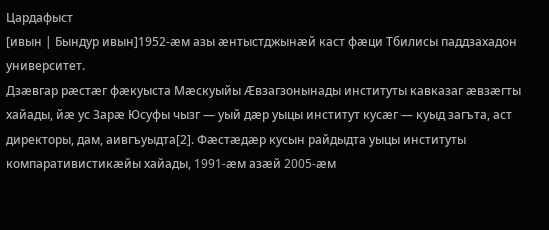Цардафыст
[ивын | Бындур ивын]1952-æм азы æнтыстджынæй каст фæци Тбилисы паддзахадон университет.
Дзæвгар рæстæг фæкуыста Мæскуыйы Æвзагзонынады институты кавказаг æвзæгты хайады, йæ ус Зарæ Юсуфы чызг — уый дæр уыцы институт кусæг — куыд загъта, аст директоры, дам, аивгъуыдта[2]. Фæстæдæр кусын райдыдта уыцы институты компаративистикæйы хайады, 1991-æм азæй 2005-æм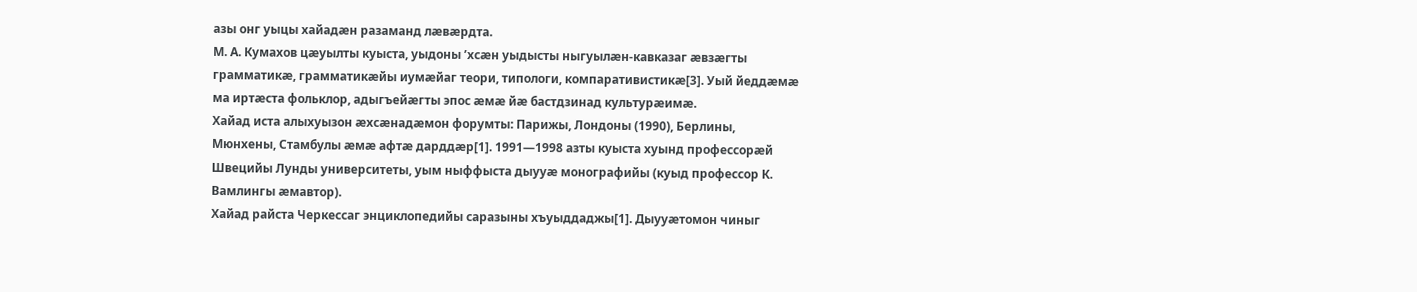азы онг уыцы хайадæн разаманд лæвæрдта.
М. А. Кумахов цæуылты куыста, уыдоны ’хсæн уыдысты ныгуылæн-кавказаг æвзæгты грамматикæ, грамматикæйы иумæйаг теори, типологи, компаративистикæ[3]. Уый йеддæмæ ма иртæста фольклор, адыгъейæгты эпос æмæ йæ бастдзинад культурæимæ.
Хайад иста алыхуызон æхсæнадæмон форумты: Парижы, Лондоны (1990), Берлины, Мюнхены, Стамбулы æмæ афтæ дарддæр[1]. 1991—1998 азты куыста хуынд профессорæй Швецийы Лунды университеты, уым ныффыста дыууæ монографийы (куыд профессор К. Вамлингы æмавтор).
Хайад райста Черкессаг энциклопедийы саразыны хъуыддаджы[1]. Дыууæтомон чиныг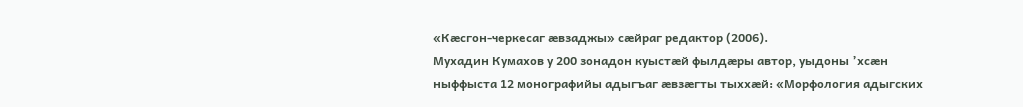«Кæсгон-черкесаг æвзаджы» сæйраг редактор (2006).
Мухадин Кумахов у 200 зонадон куыстæй фылдæры автор, уыдоны ’хсæн ныффыста 12 монографийы адыгъаг æвзæгты тыххæй: «Морфология адыгских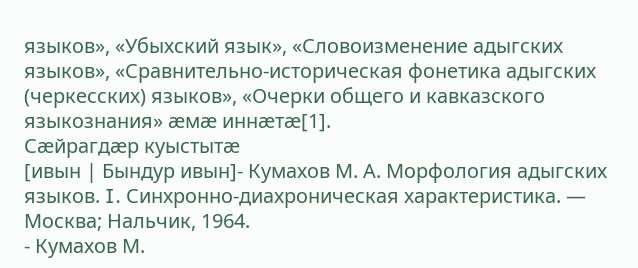языков», «Убыхский язык», «Словоизменение адыгских языков», «Сравнительно-историческая фонетика адыгских (черкесских) языков», «Очерки общего и кавказского языкознания» æмæ иннæтæ[1].
Сæйрагдæр куыстытæ
[ивын | Бындур ивын]- Кумахов М. А. Морфология адыгских языков. I. Синхронно-диахроническая характеристика. — Москва; Нальчик, 1964.
- Кумахов М.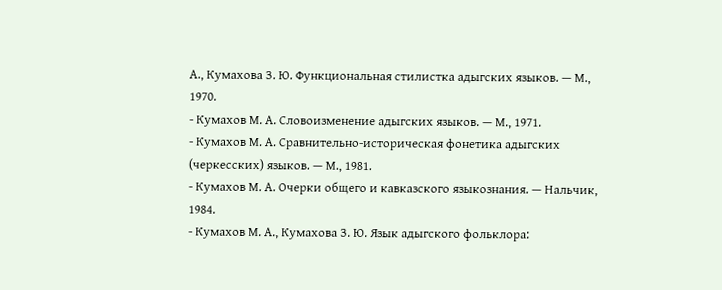А., Кумахова З. Ю. Функциональная стилистка адыгских языков. — М., 1970.
- Кумахов М. А. Словоизменение адыгских языков. — М., 1971.
- Кумахов М. А. Сравнительно-историческая фонетика адыгских (черкесских) языков. — М., 1981.
- Кумахов М. А. Очерки общего и кавказского языкознания. — Нальчик, 1984.
- Кумахов М. А., Кумахова З. Ю. Язык адыгского фольклора: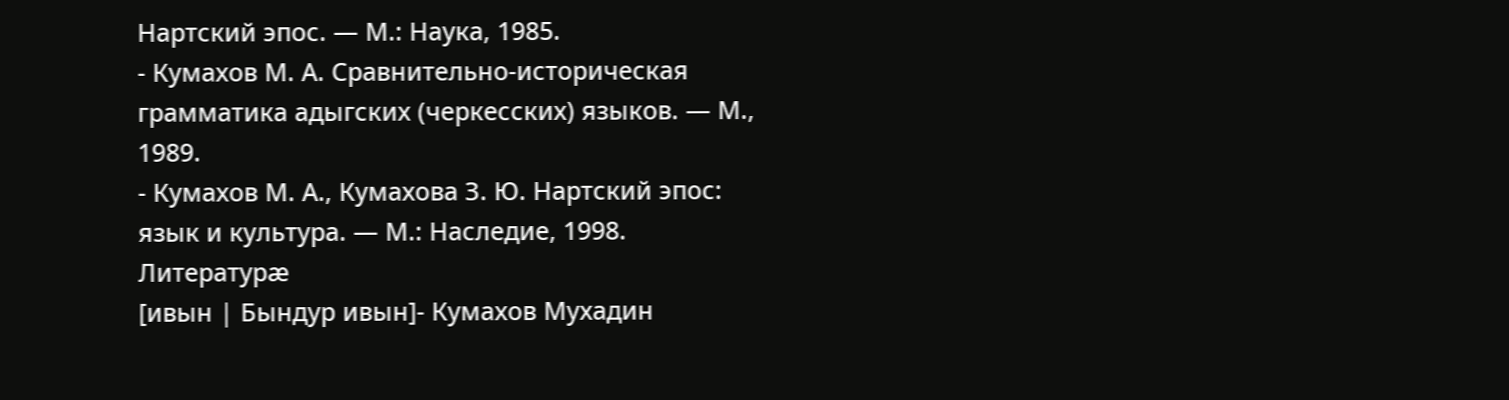Нартский эпос. — М.: Наука, 1985.
- Кумахов М. А. Сравнительно-историческая грамматика адыгских (черкесских) языков. — М., 1989.
- Кумахов М. А., Кумахова З. Ю. Нартский эпос: язык и культура. — М.: Наследие, 1998.
Литературæ
[ивын | Бындур ивын]- Кумахов Мухадин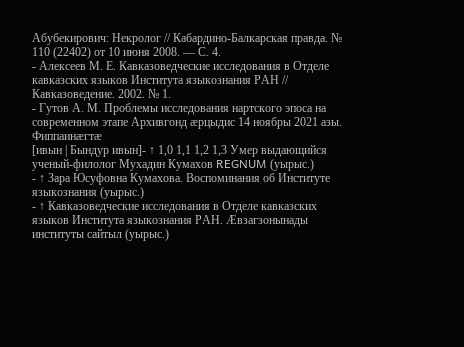Абубекирович: Некролог // Кабардино-Балкарская правда. № 110 (22402) от 10 июня 2008. — С. 4.
- Алексеев М. Е. Кавказоведческие исследования в Отделе кавказских языков Института языкознания РАН // Кавказоведение. 2002. № 1.
- Гутов А. М. Проблемы исследования нартского эпоса на современном этапе Архивгонд æрцыдис 14 ноябры 2021 азы.
Фиппаинæгтæ
[ивын | Бындур ивын]- ↑ 1,0 1,1 1,2 1,3 Умер выдающийся ученый-филолог Мухадин Кумахов REGNUM (уырыс.)
- ↑ Зара Юсуфовна Кумахова. Воспоминания об Институте языкознания (уырыс.)
- ↑ Кавказоведческие исследования в Отделе кавказских языков Института языкознания РАН. Æвзагзонынады институты сайтыл (уырыс.)